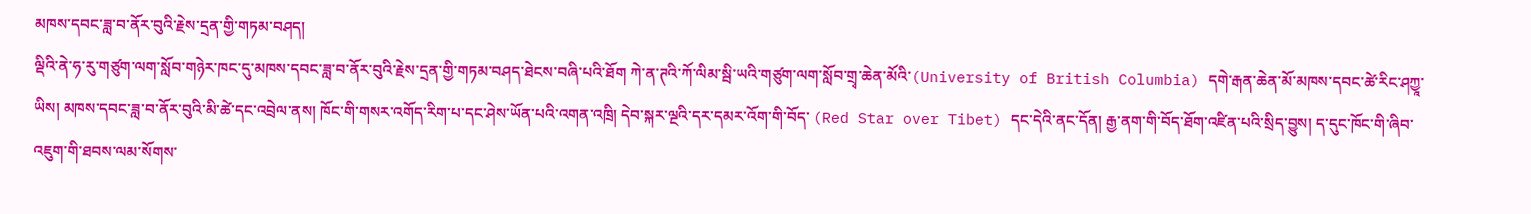མཁས་དབང་ཟླ་བ་ནོར་བུའི་རྗེས་དྲན་གྱི་གཏམ་བཤད།
ལྡིའི་ནེ་ཧ་རུ་གཙུག་ལག་སློབ་གཉེར་ཁང་དུ་མཁས་དབང་ཟླ་བ་ནོར་བུའི་རྗེས་དྲན་གྱི་གཏམ་བཤད་ཐེངས་བཞི་པའི་ཐོག ཀེ་ན་ཊའི་ཀོ་ལིམ་སྦི་ཡའི་གཙུག་ལག་སློབ་གྲྭ་ཆེན་མོའི་(University of British Columbia) དགེ་རྒན་ཆེན་མོ་མཁས་དབང་ཚེ་རིང་ཤཀྱཱ་ཡིས། མཁས་དབང་ཟླ་བ་ནོར་བུའི་མི་ཚེ་དང་འབྲེལ་ནས། ཁོང་གི་གསར་འགོད་རིག་པ་དང་ཤེས་ཡོན་པའི་འགན་འཁྲི། དེབ་སྐར་ལྔའི་དར་དམར་འོག་གི་བོད་ (Red Star over Tibet) དང་དེའི་ནང་དོན། རྒྱ་ནག་གི་བོད་ཐོག་འཛིན་པའི་སྲིད་བྱུས། ད་དུང་ཁོང་གི་ཞིབ་འཇུག་གི་ཐབས་ལམ་སོགས་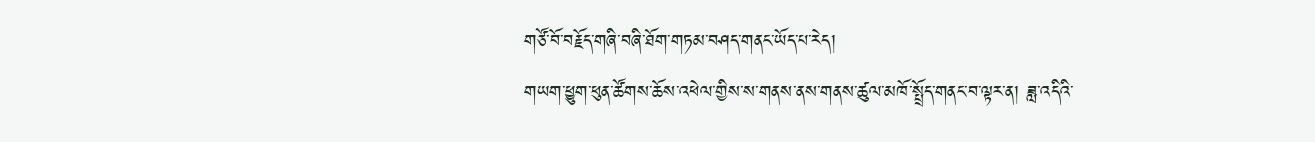གཙོ་བོ་བརྗོད་གཞི་བཞི་ཐོག་གཏམ་བཤད་གནང་ཡོད་པ་རེད།
གཡག་ཕྱུག་ཕུན་ཚོགས་ཆོས་འཕེལ་གྱིས་ས་གནས་ནས་གནས་ཚུལ་མཁོ་སྤྲོད་གནང་བ་ལྟར་ན། ཟླ་འདིའི་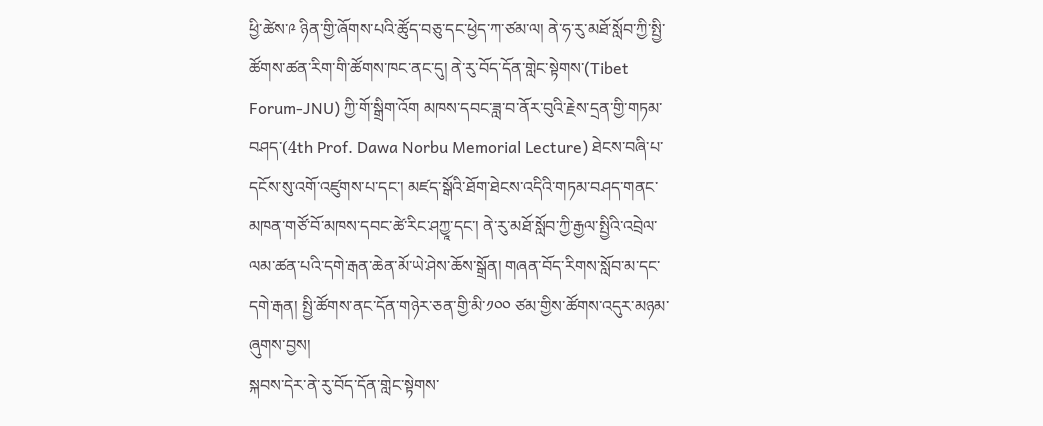ཕྱི་ཚེས་༩ ཉིན་གྱི་ཞོགས་པའི་ཚོུད་བཅུ་དང་ཕྱེད་ཀ་ཙམ་ལ། ནེ་ཧ་རུ་མཐོ་སློབ་ཀྱི་སྤྱི་ཚོགས་ཚན་རིག་གི་ཚོགས་ཁང་ནང་དུ། ནེ་རུ་བོད་དོན་གླེང་སྟེགས་(Tibet Forum-JNU) ཀྱི་གོ་སྒྲིག་འོག མཁས་དབང་ཟླ་བ་ནོར་བུའི་རྗེས་དྲན་གྱི་གཏམ་བཤད་(4th Prof. Dawa Norbu Memorial Lecture) ཐེངས་བཞི་པ་དངོས་སུ་འགོ་འཛུགས་པ་དང་། མཛད་སྒོའི་ཐོག་ཐེངས་འདིའི་གཏམ་བཤད་གནང་མཁན་གཙོ་བོ་མཁས་དབང་ཚེ་རིང་ཤཀྱཱ་དང་། ནེ་རུ་མཐོ་སློབ་ཀྱི་རྒྱལ་སྤྱིའི་འབྲེལ་ལམ་ཚན་པའི་དགེ་རྒན་ཆེན་མོ་ཡེ་ཤེས་ཆོས་སྒྲོན། གཞན་བོད་རིགས་སློབ་མ་དང་དགེ་རྒན། སྤྱི་ཚོགས་ནང་དོན་གཉེར་ཅན་གྱི་མི་༡༠༠ ཙམ་གྱིས་ཚོགས་འདུར་མཉམ་ཞུགས་བྱས།
སྐབས་དེར་ནེ་རུ་བོད་དོན་གླེང་སྟེགས་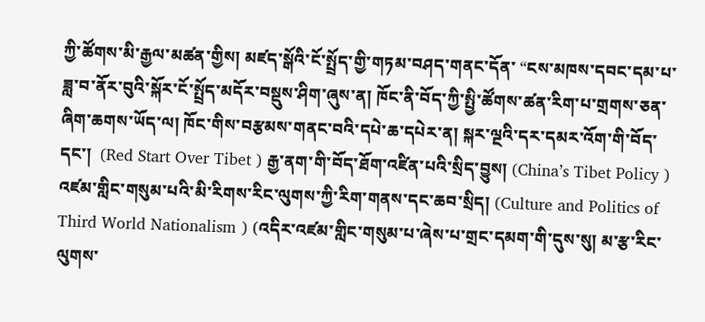ཀྱི་ཚོགས་མི་རྒྱལ་མཚན་གྱིས། མཛད་སྒོའི་ངོ་སྤྲོད་གྱི་གཏམ་བཤད་གནང་དོན་ “ངས་མཁས་དབང་དམ་པ་ཟླ་བ་ནོར་བུའི་སྐོར་ངོ་སྤྲོད་མདོར་བསྡུས་ཤིག་ཞུས་ན། ཁོང་ནི་བོད་ཀྱི་སྤྱི་ཚོགས་ཚན་རིག་པ་གྲགས་ཅན་ཞིག་ཆགས་ཡོད་ལ། ཁོང་གིས་བརྩམས་གནང་བའི་དཔེ་ཆ་དཔེར་ན། སྐར་ལྔའི་དར་དམར་འོག་གི་བོད་དང་།  (Red Start Over Tibet ) རྒྱ་ནག་གི་བོད་ཐོག་འཛིན་པའི་སྲིད་བྱུས། (China’s Tibet Policy ) འཛམ་གླིང་གསུམ་པའི་མི་རིགས་རིང་ལུགས་ཀྱི་རིག་གནས་དང་ཆབ་སྲིད། (Culture and Politics of Third World Nationalism ) (འདིར་འཛམ་གླིང་གསུམ་པ་ཞེས་པ་གྲང་དམག་གི་དུས་སུ། མ་རྩ་རིང་ལུགས་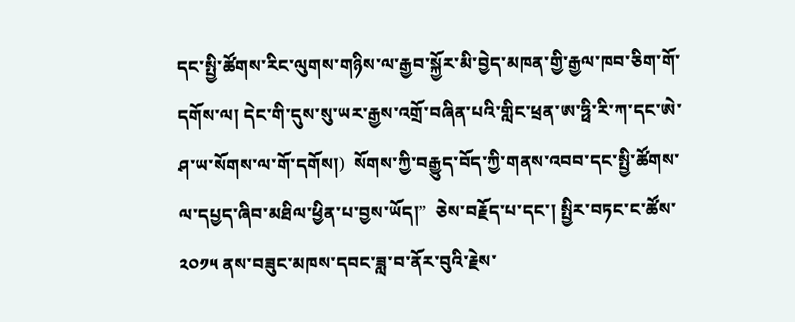དང་སྤྱི་ཚོགས་རིང་ལུགས་གཉིས་ལ་རྒྱབ་སྐྱོར་མི་བྱེད་མཁན་གྱི་རྒྱལ་ཁབ་ཅིག་གོ་དགོས་ལ། དེང་གི་དུས་སུ་ཡར་རྒྱས་འགྲོ་བཞིན་པའི་གླིང་ཕྲན་ཨ་ཧྥི་རི་ཀ་དང་ཨེ་ཤ་ཡ་སོགས་ལ་གོ་དགོས།)  སོགས་ཀྱི་བརྒྱུད་བོད་ཀྱི་གནས་འབབ་དང་སྤྱི་ཚོགས་ལ་དཔྱད་ཞིབ་མཐིལ་ཕྱིན་པ་བྱས་ཡོད།”  ཅེས་བརྗོད་པ་དང་། སྤྱིར་བཏང་ང་ཚོས་༢༠༡༥ ནས་བཟུང་མཁས་དབང་ཟླ་བ་ནོར་བུའི་རྗེས་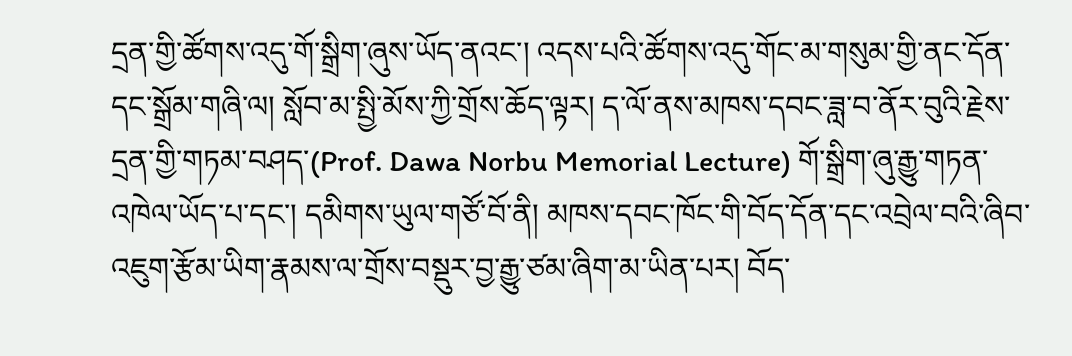དྲན་གྱི་ཚོགས་འདུ་གོ་སྒྲིག་ཞུས་ཡོད་ནའང་། འདས་པའི་ཚོགས་འདུ་གོང་མ་གསུམ་གྱི་ནང་དོན་དང་སྒྲོམ་གཞི་ལ། སློབ་མ་སྤྱི་མོས་ཀྱི་གྲོས་ཆོད་ལྟར། ད་ལོ་ནས་མཁས་དབང་ཟླ་བ་ནོར་བུའི་རྗེས་དྲན་གྱི་གཏམ་བཤད་(Prof. Dawa Norbu Memorial Lecture) གོ་སྒྲིག་ཞུ་རྒྱུ་གཏན་འཁེལ་ཡོད་པ་དང་། དམིགས་ཡུལ་གཙོ་བོ་ནི། མཁས་དབང་ཁོང་གི་བོད་དོན་དང་འབྲེལ་བའི་ཞིབ་འཇུག་རྩོམ་ཡིག་རྣམས་ལ་གྲོས་བསྡུར་བྱ་རྒྱུ་ཙམ་ཞིག་མ་ཡིན་པར། བོད་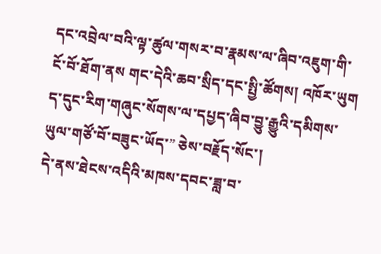དང་འབྲེལ་བའི་ལྟ་ཚུལ་གསར་བ་རྣམས་ལ་ཞིབ་འཇུག་གི་ངོ་བོ་ཐོག་ནས གང་དེའི་ཆབ་སྲིད་དང་སྤྱི་ཚོགས། འཁོར་ཡུག ད་དུང་རིག་གཞུང་སོགས་ལ་དཔྱད་ཞིབ་བྱུ་རྒྱུའི་དམིགས་ཡུལ་གཙོ་བོ་བཟུང་ཡོད་” ཅེས་བརྗོད་སོང་།
དེ་ནས་ཐེངས་འདིའི་མཁས་དབང་ཟླ་བ་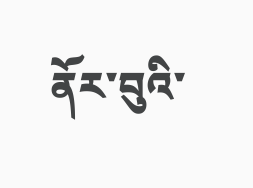ནོར་བུའི་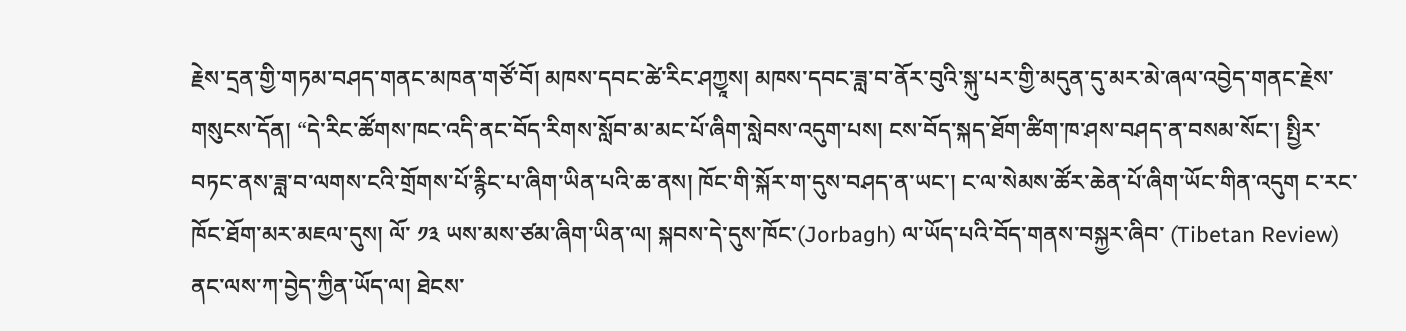རྗེས་དྲན་གྱི་གཏམ་བཤད་གནང་མཁན་གཙོ་བོ། མཁས་དབང་ཚེ་རིང་ཤཀྱཱས། མཁས་དབང་ཟླ་བ་ནོར་བུའི་སྐུ་པར་གྱི་མདུན་དུ་མར་མེ་ཞལ་འབྱེད་གནང་རྗེས་གསུངས་དོན། “དེ་རིང་ཚོགས་ཁང་འདི་ནང་བོད་རིགས་སློབ་མ་མང་པོ་ཞིག་སླེབས་འདུག་པས། ངས་བོད་སྐད་ཐོག་ཚིག་ཁ་ཤས་བཤད་ན་བསམ་སོང་། སྤྱིར་བཏང་ནས་ཟླ་བ་ལགས་ངའི་གྲོགས་པོ་རྙིང་པ་ཞིག་ཡིན་པའི་ཆ་ནས། ཁོང་གི་སྐོར་ག་དུས་བཤད་ན་ཡང་། ང་ལ་སེམས་ཚོར་ཆེན་པོ་ཞིག་ཡོང་གིན་འདུག ང་རང་ཁོང་ཐོག་མར་མཇལ་དུས། ལོ་ ༡༣ ཡས་མས་ཙམ་ཞིག་ཡིན་ལ། སྐབས་དེ་དུས་ཁོང་(Jorbagh) ལ་ཡོད་པའི་བོད་གནས་བསྐྱར་ཞིབ་ (Tibetan Review) ནང་ལས་ཀ་བྱེད་ཀྱིན་ཡོད་ལ། ཐེངས་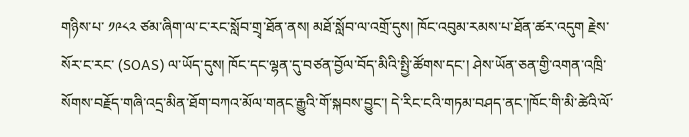གཉིས་པ་ ༡༩༨༢ ཙམ་ཞིག་ལ་ང་རང་སློབ་གྲྭ་ཐོན་ནས། མཐོ་སློབ་ལ་འགྲོ་དུས། ཁོང་འབུམ་རམས་པ་ཐོན་ཚར་འདུག རྗེས་སོར་ང་རང་ (SOAS) ལ་ཡོད་དུས། ཁོང་དང་ལྷན་དུ་བཙན་བྱོལ་བོད་མིའི་སྤྱི་ཚོགས་དང་། ཤེས་ཡོན་ཅན་གྱི་འགན་འཁྲི་སོགས་བརྗོད་གཞི་འདྲ་མིན་ཐོག་བཀའ་མོལ་གནང་རྒྱུའི་གོ་སྐབས་བྱུང་། དེ་རིང་ངའི་གཏམ་བཤད་ནང་།ཁོང་གི་མི་ཚེའི་ལོ་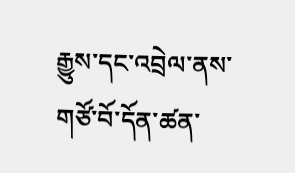རྒྱུས་དང་འབྲེལ་ནས་གཙོ་བོ་དོན་ཚན་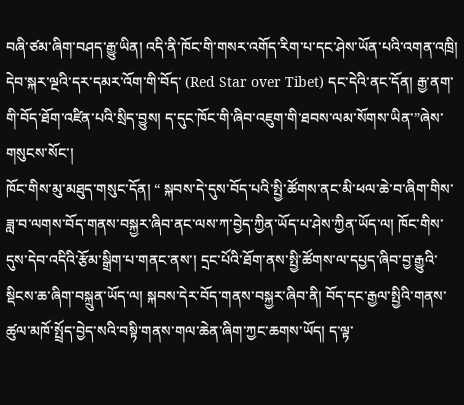བཞི་ཙམ་ཞིག་བཤད་རྒྱུ་ཡིན། འདི་ནི་ཁོང་གི་གསར་འགོད་རིག་པ་དང་ཤེས་ཡོན་པའི་འགན་འཁྲི། དེབ་སྐར་ལྔའི་དར་དམར་འོག་གི་བོད་ (Red Star over Tibet) དང་དེའི་ནང་དོན། རྒྱ་ནག་གི་བོད་ཐོག་འཛིན་པའི་སྲིད་བྱུས། ད་དུང་ཁོང་གི་ཞིབ་འཇུག་གི་ཐབས་ལམ་སོགས་ཡིན་”ཞེས་གསུངས་སོང་།
ཁོང་གིས་མུ་མཐུད་གསུང་དོན། “ སྐབས་དེ་དུས་བོད་པའི་སྤྱི་ཚོགས་ནང་མི་ཕལ་ཆེ་བ་ཞིག་གིས་ཟླ་བ་ལགས་བོད་གནས་བསྐྱར་ཞིབ་ནང་ལས་ཀ་བྱེད་ཀྱིན་ཡོད་པ་ཤེས་ཀྱིན་ཡོད་ལ། ཁོང་གིས་དུས་དེབ་འདིའི་རྩོམ་སྒྲིག་པ་གནང་ནས་། དྲང་པོའི་ཐོག་ནས་སྤྱི་ཚོགས་ལ་དཔྱད་ཞིབ་བྱ་རྒྱུའི་སྡིངས་ཆ་ཞིག་བསྐྲུན་ཡོད་ལ། སྐབས་དེར་བོད་གནས་བསྐྱར་ཞིབ་ནི། བོད་དང་རྒྱལ་སྤྱིའི་གནས་ཚུལ་མཁོ་སྤྲོད་བྱེད་སའི་བསྟི་གནས་གལ་ཆེན་ཞིག་ཀྱང་ཆགས་ཡོད། ད་ལྟ་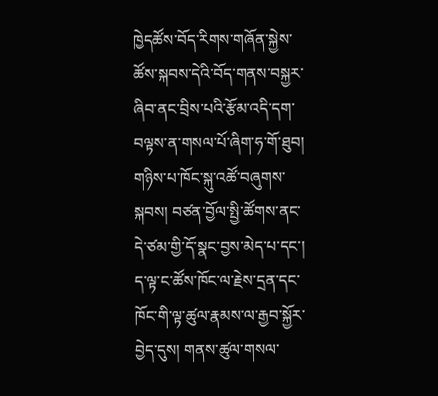ཁྱེདཚོས་བོད་རིགས་གཞོན་སྐྱེས་ཚོས་སྐབས་དེའི་བོད་གནས་བསྐྱར་ཞིབ་ནང་བྲིས་པའི་རྩོམ་འདི་དག་བལྟས་ན་གསལ་པོ་ཞིག་ཧ་གོ་ཐུབ། གཉིས་པ་ཁོང་སྐུ་འཚོ་བཞུགས་སྐབས། བཙན་བྱོལ་སྤྱི་ཚོགས་ནང་དེ་ཙམ་གྱི་དོ་སྣང་བྱས་མེད་པ་དང་། ད་ལྟ་ང་ཚོས་ཁོང་ལ་རྗེས་དྲན་དང་ཁོང་གི་ལྟ་ཚུལ་རྣམས་ལ་རྒྱབ་སྐྱོར་བྱེད་དུས། གནས་ཚུལ་གསལ་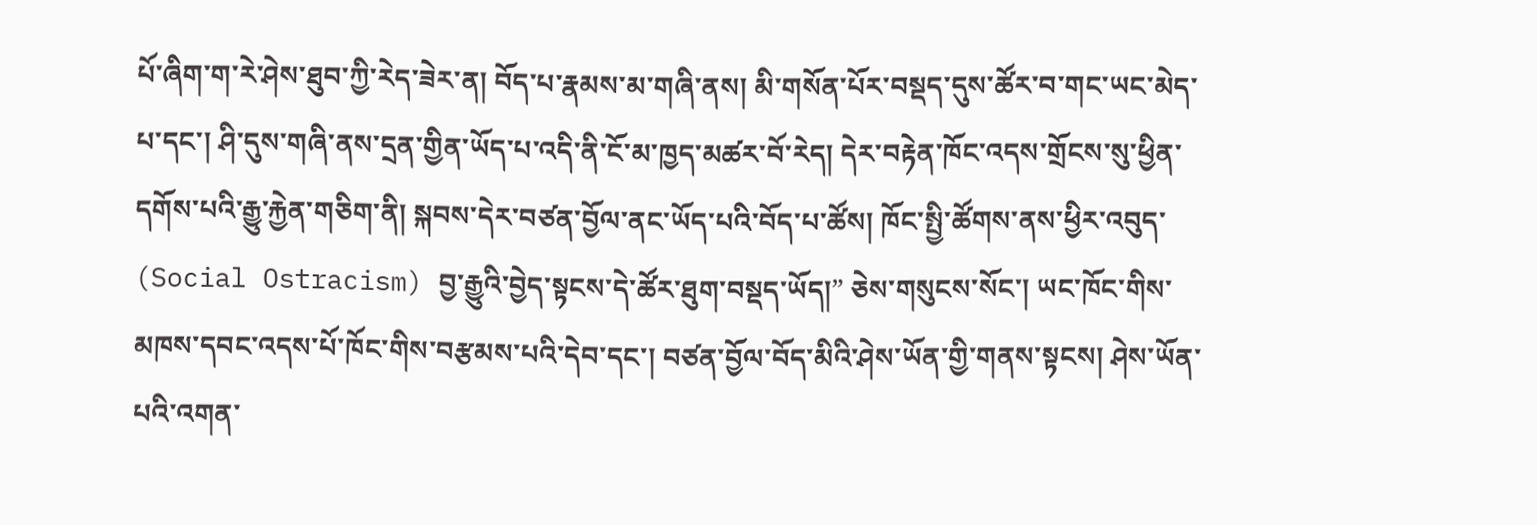པོ་ཞིག་ག་རེ་ཤེས་ཐུབ་ཀྱི་རེད་ཟེར་ན། བོད་པ་རྣམས་མ་གཞི་ནས། མི་གསོན་པོར་བསྡད་དུས་ཚོར་བ་གང་ཡང་མེད་པ་དང་། ཤི་དུས་གཞི་ནས་དྲན་གྱིན་ཡོད་པ་འདི་ནི་ངོ་མ་ཁྱད་མཚར་བོ་རེད། དེར་བརྟེན་ཁོང་འདས་གྲོངས་སུ་ཕྱིན་དགོས་པའི་རྒྱུ་རྐྱེན་གཅིག་ནི། སྐབས་དེར་བཙན་བྱོལ་ནང་ཡོད་པའི་བོད་པ་ཚོས། ཁོང་སྤྱི་ཚོགས་ནས་ཕྱིར་འབུད་ (Social Ostracism) བྱ་རྒྱུའི་བྱེད་སྟངས་དེ་ཚོར་ཐུག་བསྡད་ཡོད།” ཅེས་གསུངས་སོང་། ཡང་ཁོང་གིས་མཁས་དབང་འདས་པོ་ཁོང་གིས་བརྩམས་པའི་དེབ་དང་། བཙན་བྱོལ་བོད་མིའི་ཤེས་ཡོན་གྱི་གནས་སྟངས། ཤེས་ཡོན་པའི་འགན་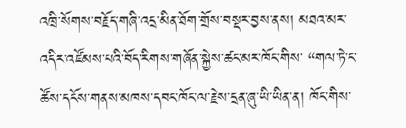འཁྲི་སོགས་བརྗོད་གཞི་འདྲ་མིན་ཐོག་གྲོས་བསྡར་བྱས་ནས། མཐའ་མར་འདིར་འཛོམས་པའི་བོད་རིགས་གཞོན་སྐྱེས་ཚང་མར་ཁོང་གིས་ “གལ་ཏེ་ང་ཚོས་དངོས་གནས་མཁས་དབང་ཁོང་ལ་རྗེས་དྲན་ཞུ་ཡི་ཡིན་ན། ཁོང་གིས་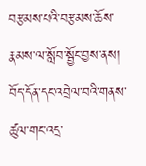བརྩམས་པའི་བརྩམས་ཆོས་རྣམས་ལ་སློབ་སྦྱོང་བྱས་ནས། བོད་དོན་དང་འབྲེལ་བའི་གནས་ཚུལ་གང་འདྲ་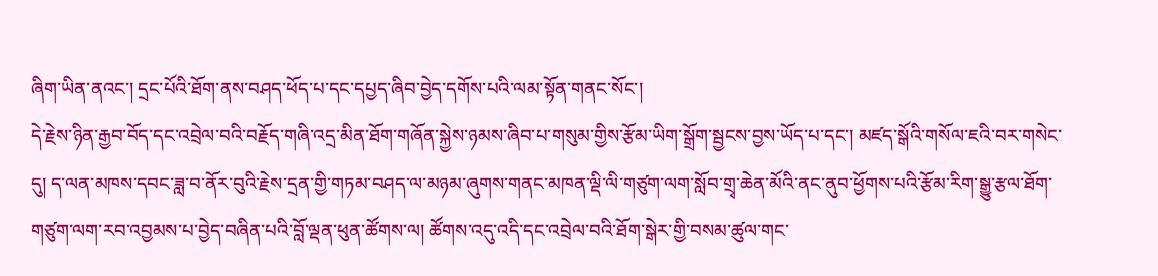ཞིག་ཡིན་ནའང་། དྲང་པོའི་ཐོག་ནས་བཤད་ཕོད་པ་དང་དཔྱད་ཞིབ་བྱེད་དགོས་པའི་ལམ་སྟོན་གནང་སོང་།
དེ་རྗེས་ཉིན་རྒྱབ་བོད་དང་འབྲེལ་བའི་བརྗོད་གཞི་འདྲ་མིན་ཐོག་གཞོན་སྐྱེས་ཉམས་ཞིབ་པ་གསུམ་གྱིས་རྩོམ་ཡིག་སྒྲོག་སྦྱངས་བྱས་ཡོད་པ་དང་། མཛད་སྒོའི་གསོལ་ཇའི་བར་གསེང་དུ། ད་ལན་མཁས་དབང་ཟླ་བ་ནོར་བུའི་རྗེས་དྲན་གྱི་གཏམ་བཤད་ལ་མཉམ་ཞུགས་གནང་མཁན་ལྡི་ལི་གཙུག་ལག་སློབ་གྲྭ་ཆེན་མོའི་ནང་ནུབ་ཕྱོགས་པའི་རྩོམ་རིག་སྒྱུ་རྩལ་ཐོག་གཙུག་ལག་རབ་འབྱམས་པ་བྱེད་བཞིན་པའི་བློ་ལྡན་ཕུན་ཚོགས་ལ། ཚོགས་འདུ་འདི་དང་འབྲེལ་བའི་ཐོག་སྒེར་གྱི་བསམ་ཚུལ་གང་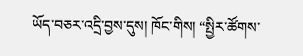ཡོད་བཅར་འདྲི་བྱས་དུས། ཁོང་གིས། “སྤྱིར་ཚོགས་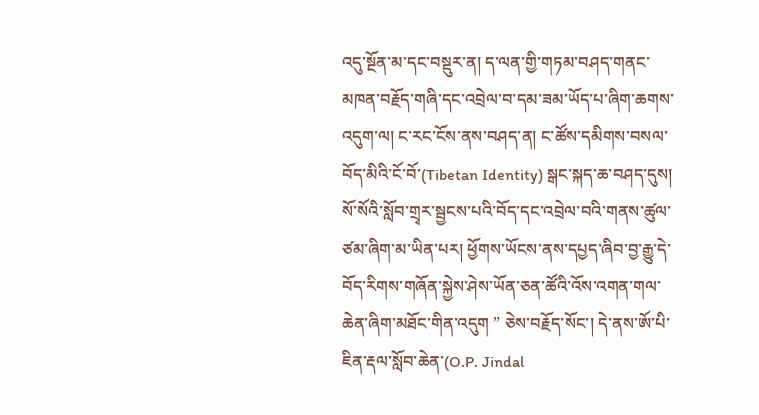འདུ་སྔོན་མ་དང་བསྡུར་ན། ད་ལན་གྱི་གཏམ་བཤད་གནང་མཁན་བརྗོད་གཞི་དང་འབྲེལ་བ་དམ་ཟམ་ཡོད་པ་ཞིག་ཆགས་འདུག་ལ། ང་རང་ངོས་ནས་བཤད་ན། ང་ཚོས་དམིགས་བསལ་བོད་མིའི་ངོ་བོ་(Tibetan Identity) སྒང་སྐད་ཆ་བཤད་དུས། སོ་སོའི་སློབ་གྲྭར་སྦྱངས་པའི་བོད་དང་འབྲེལ་བའི་གནས་ཚུལ་ཙམ་ཞིག་མ་ཡིན་པར། ཕྱོགས་ཡོངས་ནས་དཔྱད་ཞིབ་བྱ་རྒྱུ་དེ་བོད་རིགས་གཞོན་སྐྱེས་ཤེས་ཡོན་ཅན་ཚོའི་འོས་འགན་གལ་ཆེན་ཞིག་མཐོང་གིན་འདུག ” ཅེས་བརྗོད་སོང་། དེ་ནས་ཨོ་པི་ཇིན་རྡལ་སློབ་ཆེན་(O.P. Jindal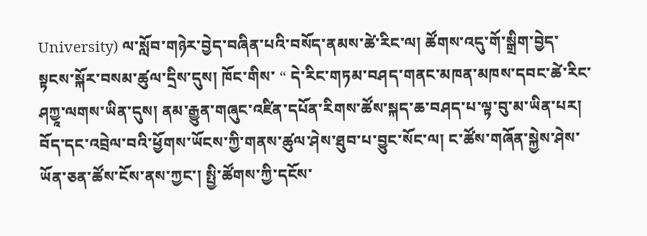University) ལ་སློབ་གཉེར་བྱེད་བཞིན་པའི་བསོད་ནམས་ཚེ་རིང་ལ། ཚོགས་འདུ་གོ་སྒྲིག་བྱེད་སྟངས་སྐོར་བསམ་ཚུལ་དྲིས་དུས། ཁོང་གིས་ “ དེ་རིང་གཏམ་བཤད་གནང་མཁན་མཁས་དབང་ཚེ་རིང་ཤཀྱཱ་ལགས་ཡིན་དུས། ནམ་རྒྱུན་གཞུང་འཛིན་དཔོན་རིགས་ཚོས་སྐད་ཆ་བཤད་པ་ལྟ་བུ་མ་ཡིན་པར། བོད་དང་འབྲེལ་བའི་ཕྱོགས་ཡོངས་ཀྱི་གནས་ཚུལ་ཤེས་ཐུབ་པ་བྱུང་སོང་ལ། ང་ཚོས་གཞོན་སྐྱེས་ཤེས་ཡོན་ཅན་ཚོས་ངོས་ནས་ཀྱང་། སྤྱི་ཚོགས་ཀྱི་དངོས་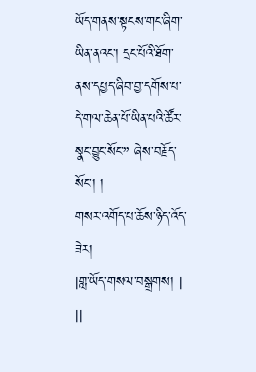ཡོད་གནས་སྟངས་གང་ཞིག་ཡིན་ནའང་། དྲང་པོའི་ཐོག་ནས་དཔྱད་ཞིབ་བྱ་དགོས་པ་དེ་གལ་ཆེན་པོ་ཡིན་པའི་ཚོར་སྣང་བྱུང་སོང་” ཞེས་བརྗོད་སོང་། །
གསར་འགོད་པ་ཆོས་ཉིད་འོད་ཟེར།
|གླ་ཡོད་གསལ་བསྒྲགས། |
||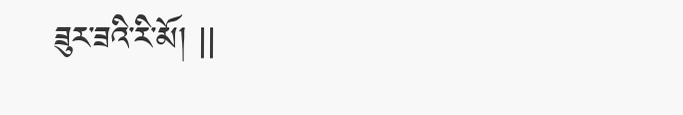ཟུར་ཟའི་རི་མོ། ||